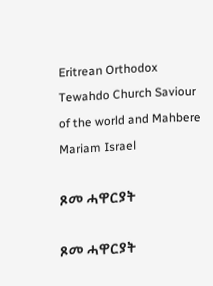Eritrean Orthodox Tewahdo Church Saviour of the world and Mahbere Mariam Israel

ጾመ ሓዋርያት

ጾመ ሓዋርያት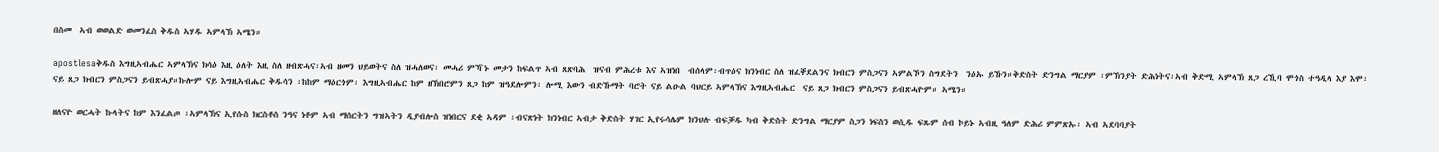በስመ  ኣብ ወወልድ ወመንፈስ ቅዱስ ኣሃዱ ኣምላኽ ኣሜን።

apostlesaቅዱስ እግዚኣብሔር ኣምላኽና ክሳዕ እዚ ዕለት እዚ ስለ ዘብጽሓና፡ኣብ ዘመን ህይወትና ስለ ዝሓለወና፡ መሓሪ ምኻ`ኑ መታን ከፍልጥ ኣብ ጸጽባሕ  ዝናብ ምሕረቱ እና ኣዝነበ  ብሰላም፡ብጥዕና ክንነብር ስለ ዝፈቐደልንና ክብርን ምስጋናን ኣምልኾን ስግደትን  ንዕኡ ይኹን።ቅድስት ድንግል ማርያም ፡ምኽንያት ድሕነትና፡ኣብ ቅድሚ ኣምላኽ ጸጋ ረኺባ ሞጎስ ተዓዲላ እያ እሞ፡ናይ ጸጋ ክብርን ምስጋናን ይብጽሓያ።ኩሎም ናይ እግዚኣብሔር ቅዱሳን ፡ከከም ማዕርጎም፡ እግዚኣብሔር ከም ዘኽበሮምን ጸጋ ከም ዝዓደሎምን፡ ሎሚ እውን ብድኹማት ባሮት ናይ ልዑል ባህርይ ኣምላኽና እግዚኣብሔር  ናይ ጸጋ ክብርን ምስጋናን ይብጽሓዮም። ኣሜን።

ዘለናዮ ወርሓት ኩላትና ከም እንፈልጦ ፡ኣምላኽና ኢየሱስ ክርስቶስ ንዓና ነቶም ኣብ ማሰርትን ግዝኣትን ዲያብሎስ ዝነበርና ደቂ ኣዳም ፡ብናጽነት ክንነብር ኣብታ ቅድስት ሃገር ኢየሩሳሌም ክንህሉ ብፍቓዱ ካብ ቅድስት ድንግል ማርያም ስጋን ነፍስን ወሲዱ ፍጹም ሰብ ኮይኑ ኣብዚ ዓለም ድሕሪ ምምጽኡ፡ ኣብ ኣደባባያት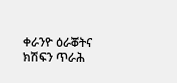ቀራንዮ ዕራቖትና ክሽፍን ጥራሕ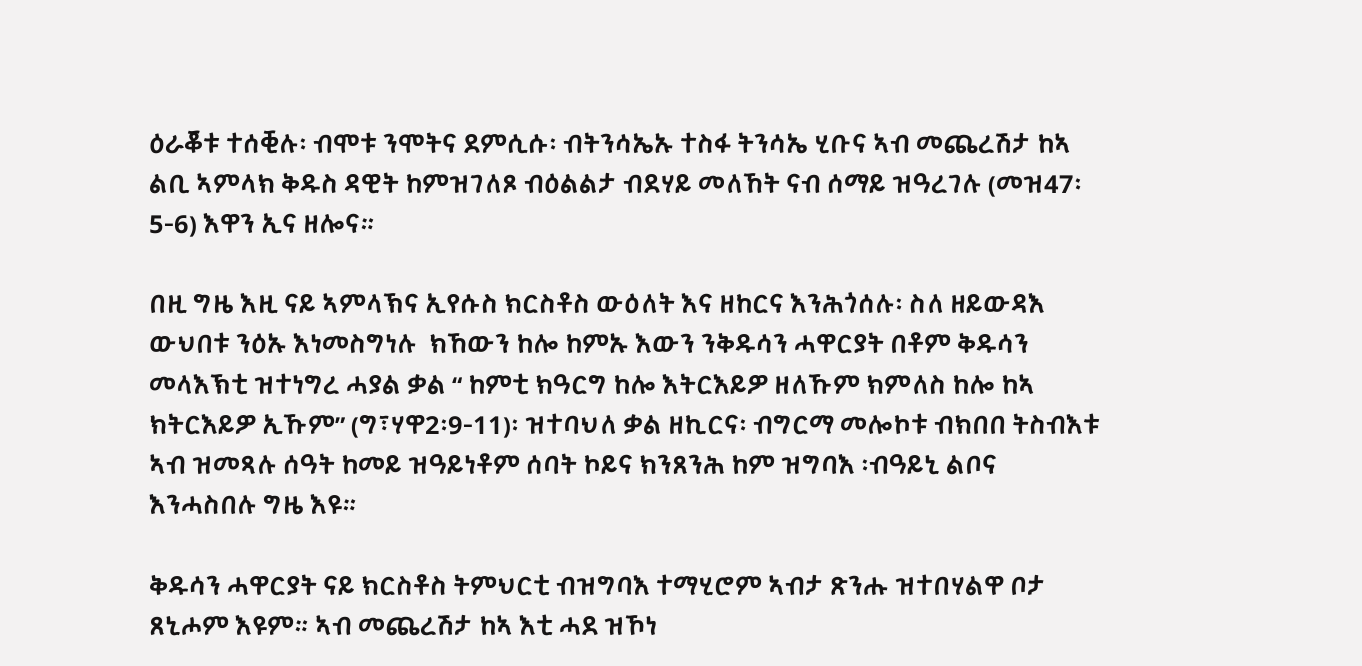ዕራቖቱ ተሰቒሉ፡ ብሞቱ ንሞትና ደምሲሱ፡ ብትንሳኤኡ ተስፋ ትንሳኤ ሂቡና ኣብ መጨረሽታ ከኣ  ልቢ ኣምላክ ቅዱስ ዳዊት ከምዝገለጾ ብዕልልታ ብደሃይ መለኸት ናብ ሰማይ ዝዓረገሉ (መዝ47፡5-6) እዋን ኢና ዘሎና።

በዚ ግዜ እዚ ናይ ኣምላኽና ኢየሱስ ክርስቶስ ውዕለት እና ዘከርና እንሕጎሰሉ፡ ስለ ዘይውዳእ ውህበቱ ንዕኡ እነመስግነሉ  ክኸውን ከሎ ከምኡ እውን ንቅዱሳን ሓዋርያት በቶም ቅዱሳን መላእኽቲ ዝተነግረ ሓያል ቃል “ ከምቲ ክዓርግ ከሎ እትርእይዎ ዘለኹም ክምለስ ከሎ ከኣ ክትርእይዎ ኢኹም” (ግ፣ሃዋ2፡9-11)፡ ዝተባህለ ቃል ዘኪርና፡ ብግርማ መሎኮቱ ብክበበ ትስብእቱ ኣብ ዝመጻሉ ሰዓት ከመይ ዝዓይነቶም ሰባት ኮይና ክንጸንሕ ከም ዝግባእ ፡ብዓይኒ ልቦና እንሓስበሉ ግዜ እዩ።

ቅዱሳን ሓዋርያት ናይ ክርስቶስ ትምህርቲ ብዝግባእ ተማሂሮም ኣብታ ጽንሑ ዝተበሃልዋ ቦታ ጸኒሖም እዩም። ኣብ መጨረሽታ ከኣ እቲ ሓደ ዝኾነ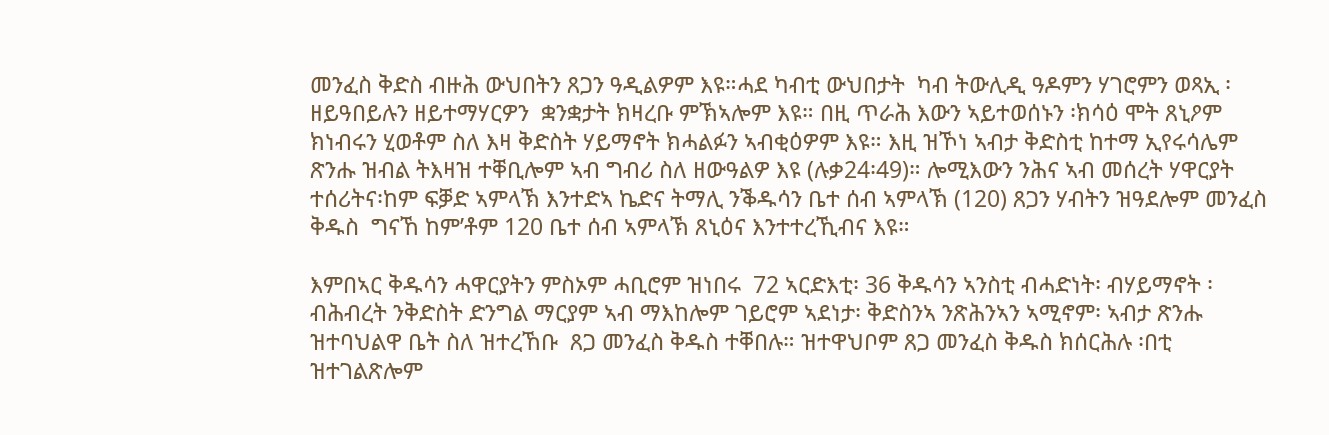መንፈስ ቅድስ ብዙሕ ውህበትን ጸጋን ዓዲልዎም እዩ።ሓደ ካብቲ ውህበታት  ካብ ትውሊዲ ዓዶምን ሃገሮምን ወጻኢ ፡ዘይዓበይሉን ዘይተማሃርዎን  ቋንቋታት ክዛረቡ ምኽኣሎም እዩ። በዚ ጥራሕ እውን ኣይተወሰኑን ፡ክሳዕ ሞት ጸኒዖም ክነብሩን ሂወቶም ስለ እዛ ቅድስት ሃይማኖት ክሓልፉን ኣብቂዕዎም እዩ። እዚ ዝኾነ ኣብታ ቅድስቲ ከተማ ኢየሩሳሌም ጽንሑ ዝብል ትእዛዝ ተቐቢሎም ኣብ ግብሪ ስለ ዘውዓልዎ እዩ (ሉቃ24፡49)። ሎሚእውን ንሕና ኣብ መሰረት ሃዋርያት ተሰሪትና፡ከም ፍቓድ ኣምላኽ እንተድኣ ኬድና ትማሊ ንቕዱሳን ቤተ ሰብ ኣምላኽ (120) ጸጋን ሃብትን ዝዓደሎም መንፈስ ቅዱስ  ግናኸ ከም’ቶም 120 ቤተ ሰብ ኣምላኽ ጸኒዕና እንተተረኺብና እዩ።

እምበኣር ቅዱሳን ሓዋርያትን ምስኦም ሓቢሮም ዝነበሩ  72 ኣርድእቲ፡ 36 ቅዱሳን ኣንስቲ ብሓድነት፡ ብሃይማኖት ፡ብሕብረት ንቅድስት ድንግል ማርያም ኣብ ማእከሎም ገይሮም ኣደነታ፡ ቅድስንኣ ንጽሕንኣን ኣሚኖም፡ ኣብታ ጽንሑ ዝተባህልዋ ቤት ስለ ዝተረኸቡ  ጸጋ መንፈስ ቅዱስ ተቐበሉ። ዝተዋህቦም ጸጋ መንፈስ ቅዱስ ክሰርሕሉ ፡በቲ ዝተገልጽሎም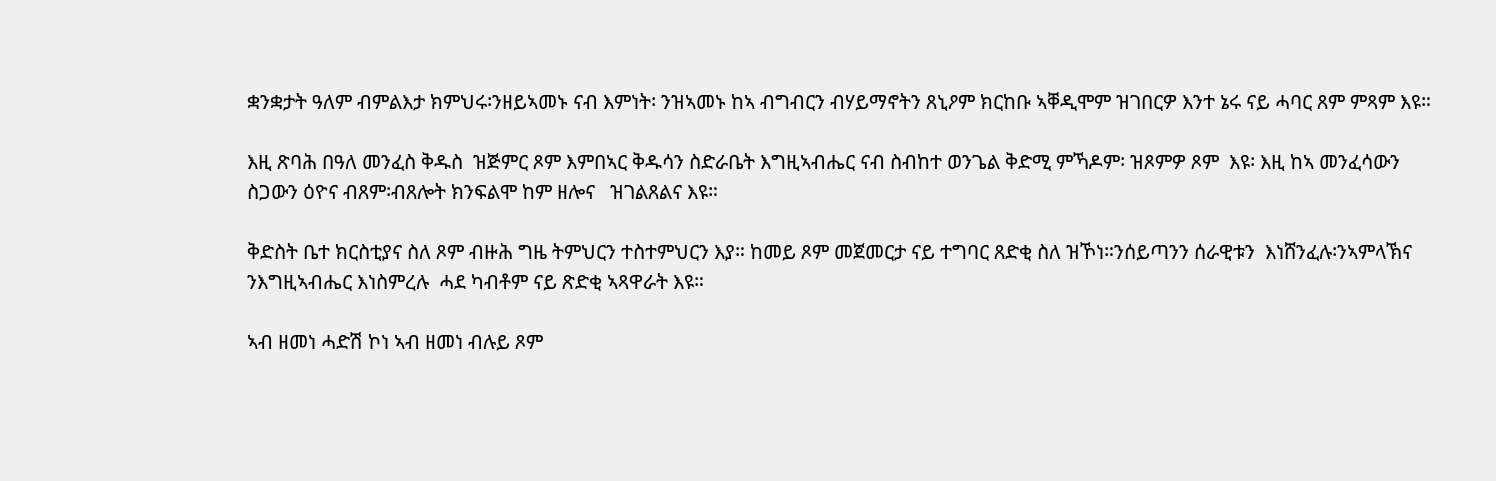ቋንቋታት ዓለም ብምልእታ ክምህሩ፡ንዘይኣመኑ ናብ እምነት፡ ንዝኣመኑ ከኣ ብግብርን ብሃይማኖትን ጸኒዖም ክርከቡ ኣቐዲሞም ዝገበርዎ እንተ ኔሩ ናይ ሓባር ጸም ምጻም እዩ።

እዚ ጽባሕ በዓለ መንፈስ ቅዱስ  ዝጅምር ጾም እምበኣር ቅዱሳን ስድራቤት እግዚኣብሔር ናብ ስብከተ ወንጌል ቅድሚ ምኻዶም፡ ዝጾምዎ ጾም  እዩ፡ እዚ ከኣ መንፈሳውን ስጋውን ዕዮና ብጸም፡ብጸሎት ክንፍልሞ ከም ዘሎና   ዝገልጸልና እዩ።

ቅድስት ቤተ ክርስቲያና ስለ ጾም ብዙሕ ግዜ ትምህርን ተስተምህርን እያ። ከመይ ጾም መጀመርታ ናይ ተግባር ጸድቂ ስለ ዝኾነ።ንሰይጣንን ሰራዊቱን  እነሸንፈሉ፡ንኣምላኽና  ንእግዚኣብሔር እነስምረሉ  ሓደ ካብቶም ናይ ጽድቂ ኣጻዋራት እዩ።

ኣብ ዘመነ ሓድሽ ኮነ ኣብ ዘመነ ብሉይ ጾም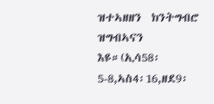ዝተኣዘዘን  ክንትግብሮ ዝግብኣናን እዩ።(ኢሳ58፡5-8,ኣስ4፡16,ዘደ9፡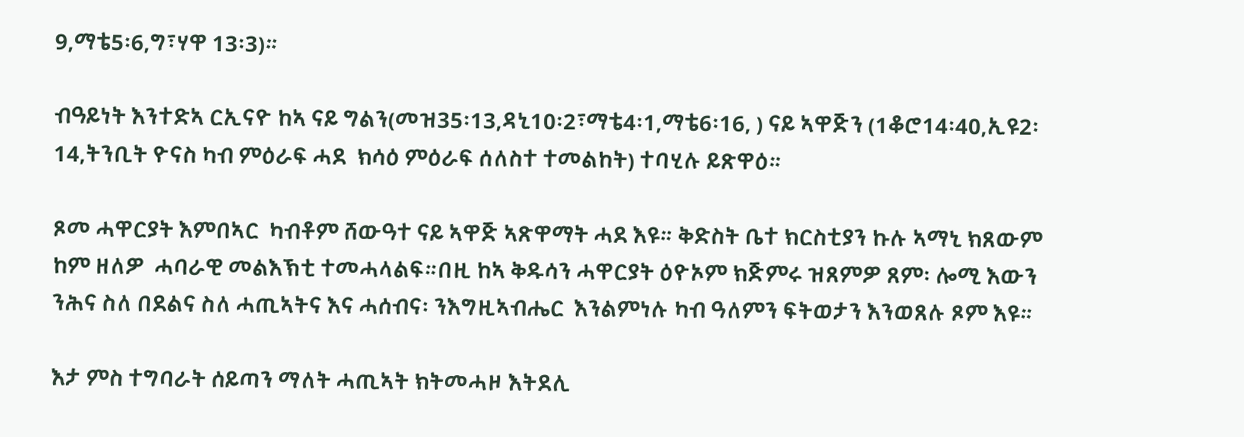9,ማቴ5፡6,ግ፣ሃዋ 13፡3)።

ብዓይነት እንተድኣ ርኢናዮ ከኣ ናይ ግልን(መዝ35፡13,ዳኒ10፡2፣ማቴ4፡1,ማቴ6፡16, ) ናይ ኣዋጅን (1ቆሮ14፡40,ኢዩ2፡14,ትንቢት ዮናስ ካብ ምዕራፍ ሓደ  ክሳዕ ምዕራፍ ሰለስተ ተመልከት) ተባሂሉ ይጽዋዕ።

ጾመ ሓዋርያት እምበኣር  ካብቶም ሸውዓተ ናይ ኣዋጅ ኣጽዋማት ሓደ እዩ። ቅድስት ቤተ ክርስቲያን ኩሉ ኣማኒ ክጸውም ከም ዘለዎ  ሓባራዊ መልእኽቲ ተመሓላልፍ።በዚ ከኣ ቅዱሳን ሓዋርያት ዕዮኦም ክጅምሩ ዝጸምዎ ጸም፡ ሎሚ እውን ንሕና ስለ በደልና ስለ ሓጢኣትና እና ሓሰብና፡ ንእግዚኣብሔር  እንልምነሉ ካብ ዓለምን ፍትወታን እንወጸሉ ጾም እዩ።

እታ ምስ ተግባራት ሰይጣን ማለት ሓጢኣት ክትመሓዞ እትደሊ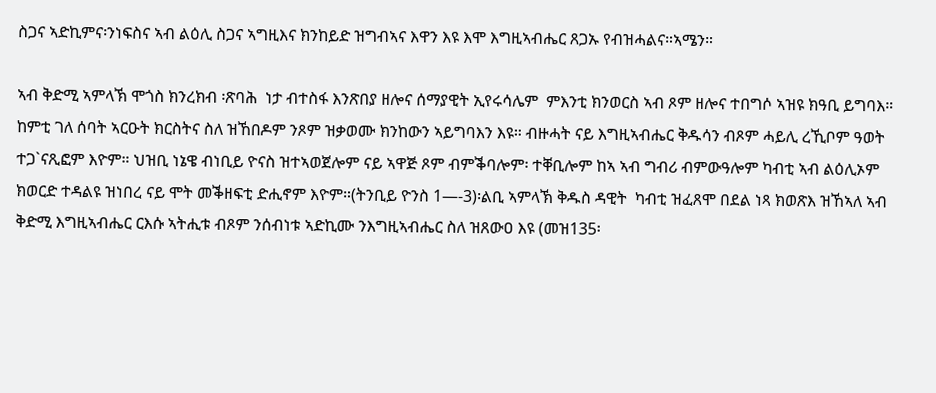ስጋና ኣድኪምና፡ንነፍስና ኣብ ልዕሊ ስጋና ኣግዚእና ክንከይድ ዝግብኣና እዋን እዩ እሞ እግዚኣብሔር ጸጋኡ የብዝሓልና።ኣሜን።

ኣብ ቅድሚ ኣምላኽ ሞጎስ ክንረክብ ፡ጽባሕ  ነታ ብተስፋ እንጽበያ ዘሎና ሰማያዊት ኢየሩሳሌም  ምእንቲ ክንወርስ ኣብ ጾም ዘሎና ተበግሶ ኣዝዩ ክዓቢ ይግባእ። ከምቲ ገለ ሰባት ኣርዑት ክርስትና ስለ ዝኸበዶም ንጾም ዝቃወሙ ክንከውን ኣይግባእን እዩ። ብዙሓት ናይ እግዚኣብሔር ቅዱሳን ብጾም ሓይሊ ረኺቦም ዓወት ተጋ`ናጺፎም እዮም። ህዝቢ ነኔዌ ብነቢይ ዮናስ ዝተኣወጀሎም ናይ ኣዋጅ ጾም ብምቕባሎም፡ ተቐቢሎም ከኣ ኣብ ግብሪ ብምውዓሎም ካብቲ ኣብ ልዕሊኦም ክወርድ ተዳልዩ ዝነበረ ናይ ሞት መቕዘፍቲ ድሒኖም እዮም።(ትንቢይ ዮንስ 1—-3)፡ልቢ ኣምላኽ ቅዱስ ዳዊት  ካብቲ ዝፈጸሞ በደል ነጻ ክወጽእ ዝኸኣለ ኣብ ቅድሚ እግዚኣብሔር ርእሱ ኣትሒቱ ብጾም ንሰብነቱ ኣድኪሙ ንእግዚኣብሔር ስለ ዝጸውዐ እዩ (መዝ135፡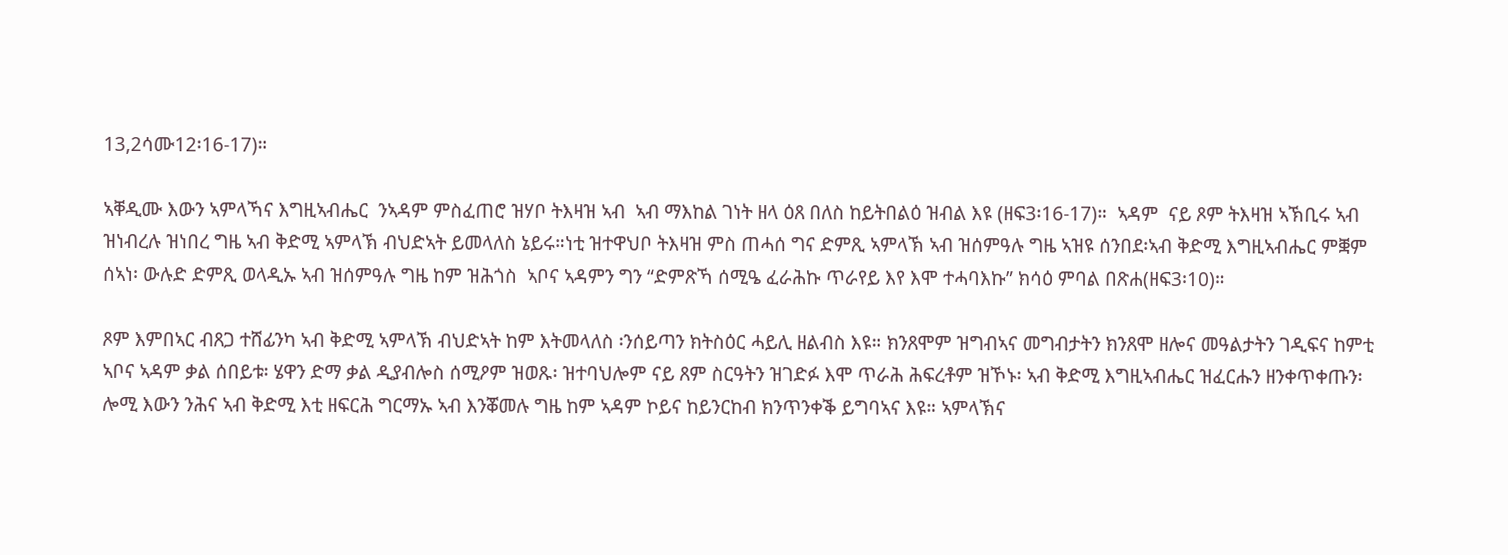13,2ሳሙ12፡16-17)።

ኣቐዲሙ እውን ኣምላኻና እግዚኣብሔር  ንኣዳም ምስፈጠሮ ዝሃቦ ትእዛዝ ኣብ  ኣብ ማእከል ገነት ዘላ ዕጸ በለስ ከይትበልዕ ዝብል እዩ (ዘፍ3፡16-17)።  ኣዳም  ናይ ጾም ትእዛዝ ኣኽቢሩ ኣብ ዝነብረሉ ዝነበረ ግዜ ኣብ ቅድሚ ኣምላኽ ብህድኣት ይመላለስ ኔይሩ።ነቲ ዝተዋህቦ ትእዛዝ ምስ ጠሓሰ ግና ድምጺ ኣምላኽ ኣብ ዝሰምዓሉ ግዜ ኣዝዩ ሰንበደ፡ኣብ ቅድሚ እግዚኣብሔር ምቛም ሰኣነ፡ ውሉድ ድምጺ ወላዲኡ ኣብ ዝሰምዓሉ ግዜ ከም ዝሕጎስ  ኣቦና ኣዳምን ግን “ድምጽኻ ሰሚዔ ፈራሕኩ ጥራየይ እየ እሞ ተሓባእኩ” ክሳዕ ምባል በጽሐ(ዘፍ3፡10)።

ጾም እምበኣር ብጸጋ ተሸፊንካ ኣብ ቅድሚ ኣምላኽ ብህድኣት ከም እትመላለስ ፡ንሰይጣን ክትስዕር ሓይሊ ዘልብስ እዩ። ክንጸሞም ዝግብኣና መግብታትን ክንጸሞ ዘሎና መዓልታትን ገዲፍና ከምቲ ኣቦና ኣዳም ቃል ሰበይቱ፡ ሄዋን ድማ ቃል ዲያብሎስ ሰሚዖም ዝወጹ፡ ዝተባህሎም ናይ ጸም ስርዓትን ዝገድፉ እሞ ጥራሕ ሕፍረቶም ዝኾኑ፡ ኣብ ቅድሚ እግዚኣብሔር ዝፈርሑን ዘንቀጥቀጡን፡ ሎሚ እውን ንሕና ኣብ ቅድሚ እቲ ዘፍርሕ ግርማኡ ኣብ እንቖመሉ ግዜ ከም ኣዳም ኮይና ከይንርከብ ክንጥንቀቕ ይግባኣና እዩ። ኣምላኽና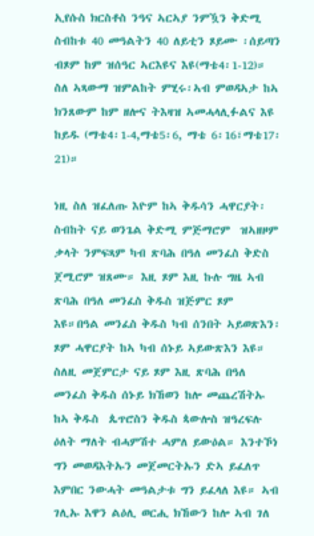ኢየሱስ ክርስቶስ ንዓና ኣርኣያ ንምዃን ቅድሚ  ስብከቱ 40 መዓልትን 40 ለይቲን ጾይሙ ፡ሰይጣን ብጾም ከም ዝሰዓር ኣርእዩና እዩ(ማቴ4፡1-12)። ስለ ኣጻውማ ዝምልከት ምሂሩ፡ኣብ ምወዳኣታ ከኣ  ክንጸውም ከም ዘሎና ትእዛዝ ኣመሓላሊፉልና እዩ ከይዱ (ማቴ4፡1-4,ማቴ5፡6, ማቴ 6፡16፣ማቴ17፡21)።

ነዚ ስለ ዝፈለጡ እዮም ከኣ ቅዱሳን ሓዋርያት፡ ስብከት ናይ ወንጌል ቅድሚ ምጅማሮም  ዝኣዘዞም ቃላት ንምፍጻም ካብ ጽባሕ በዓለ መንፈስ ቅድስ ጀሚሮም ዝጸሙ። እዚ ጾም እዚ ኩሉ ግዜ ኣብ ጽባሕ በዓለ መንፈስ ቅዱስ ዝጅምር ጾም እዩ።በዓል መንፈስ ቅዱስ ካብ ሰንበት ኣይወጽእን፡ ጾም ሓዋርያት ከኣ ካብ ሰኑይ ኣይውጽእን እዩ። ስለዚ መጀምርታ ናይ ጾም እዚ ጽባሕ በዓለ መንፈስ ቅዱስ ሰኑይ ክኸወን ከሎ መጨረሽትኡ ከኣ ቅዱስ  ጴጥሮስን ቅዱስ ጳውሎስ ዝዓረፍሉ ዕለት ማለት ብሓምሽተ ሓምለ ይውዕል። እንተኾነ ግን መወዳእትኡን መጀመርትኡን ድኣ ይፈለጥ እምበር ንውሓት መዓልታቱ ግን ይፈላለ እዩ። ኣብ ገሊኡ እዋን ልዕሊ ወርሒ ክኸውን ከሎ ኣብ ገለ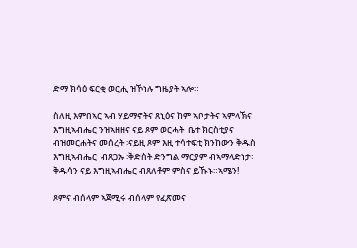ድማ ክሳዕ ፍርቂ ወርሒ ዝኾነሉ ግዜያት ኣሎ።

ስለዚ እምበኣር ኣብ ሃይማኖትና ጸኒዕና ከም ኣቦታትና ኣምላኽና እግዚኣብሔር ንዝኣዘዘና ናይ ጾም ወርሓት  ቤተ ክርስቲያና  ብዝመርሐትና መሰረት ፡ናይዚ ጾም እዚ ተሳተፍቲ ክንከውን ቅዱስ እግዚኣብሔር  ብጸጋኡ ፡ቅድስት ድንግል ማርያም ብኣማላድነታ፡ ቅዱሳን ናይ እግዚኣብሔር ብጸለቶም ምስና ይኹኑ።ኣሜን!

ጾምና ብሰላም ኣጀሚሩ ብሰላም የፈጽመና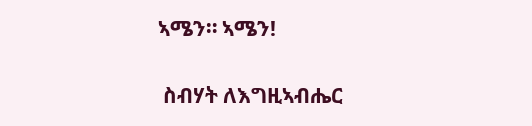ኣሜን። ኣሜን!

 ስብሃት ለእግዚኣብሔር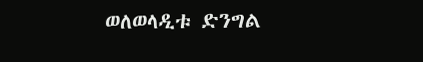ወለወላዲቱ ድንግል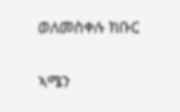ወለመስቀሉ ክቡር

ኣሜን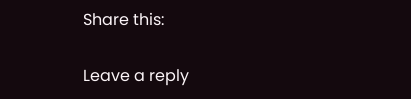Share this:

Leave a reply